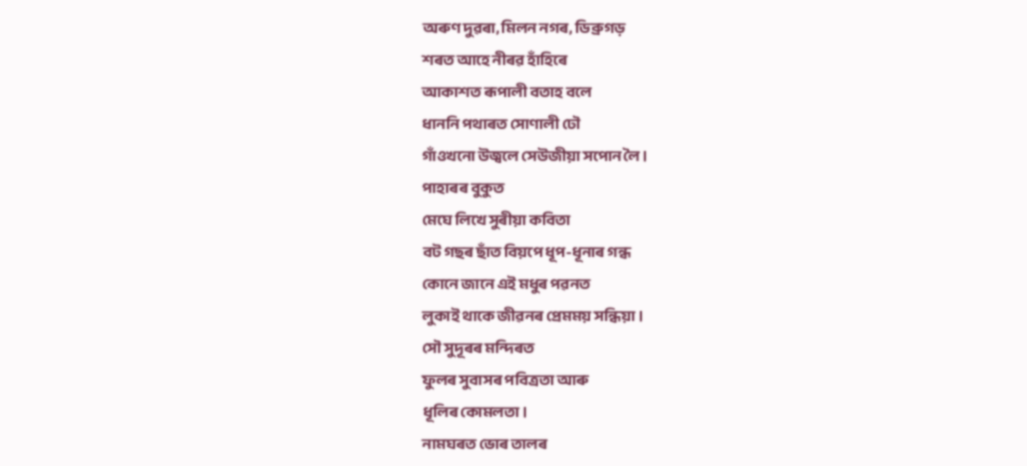অৰুণ দুৱৰা, মিলন নগৰ, ডিব্ৰুগড়
শৰত আহে নীৰৱ হাঁহিৰে
আকাশত ৰূপালী বতাহ বলে
ধাননি পথাৰত সোণালী ঢৌ
গাঁওখনো উজ্বলে সেউজীয়া সপোন লৈ।
পাহাৰৰ বুকুত
মেঘে লিখে সুৰীয়া কবিতা
বট গছৰ ছাঁত বিয়পে ধূপ-ধূনাৰ গন্ধ
কোনে জানে এই মধুৰ পৱনত
লুকাই থাকে জীৱনৰ প্ৰেমময় সন্ধিয়া।
সৌ সুদূৰৰ মন্দিৰত
ফুলৰ সুবাসৰ পবিত্ৰতা আৰু
ধূলিৰ কোমলতা।
নামঘৰত ভোৰ তালৰ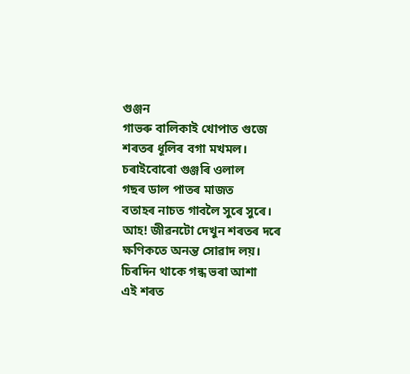গুঞ্জন
গাভৰু বালিকাই খোপাত গুজে
শৰতৰ ধূলিৰ বগা মখমল।
চৰাইবোৰো গুঞ্জৰি ওলাল
গছৰ ডাল পাতৰ মাজত
বতাহৰ নাচত গাবলৈ সুৰে সুৰে।
আহ! জীৱনটো দেখুন শৰতৰ দৰে
ক্ষণিকতে অনন্ত সোৱাদ লয়।
চিৰদিন থাকে গন্ধ ভৰা আশা
এই শৰত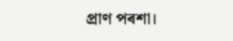প্ৰাণ পৰশা।